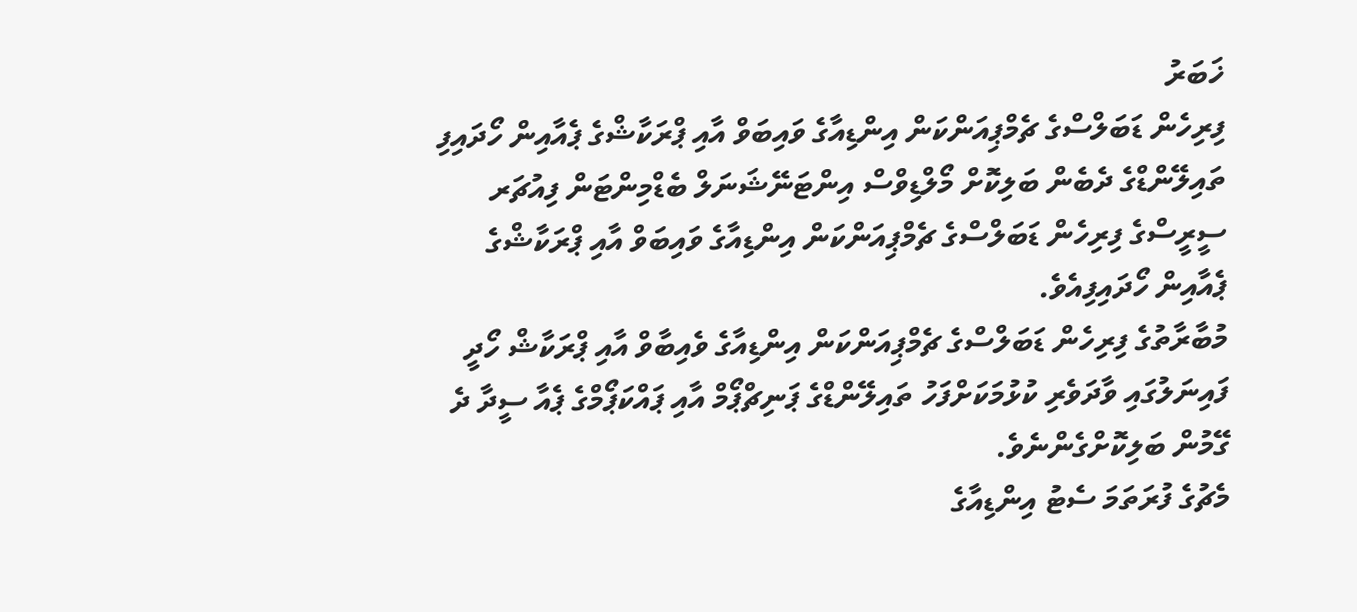ޚަބަރު
ފިރިހެން ޑަބަލްސްގެ ޗެމްޕިއަންކަން އިންޑިއާގެ ވައިބަވް އާއި ޕްރަކާޝްގެ ޕެއާއިން ހޯދައިފި
ތައިލޭންޑްގެ ދެބެން ބަލިކޮށް މޯލްޑިވްސް އިންޓަނޭޝަނަލް ބެޑްމިންޓަން ފިއުޗަރ ސީރީސްގެ ފިރިހެން ޑަބަލްސްގެ ޗެމްޕިއަންކަން އިންޑިއާގެ ވައިބަވް އާއި ޕްރަކާޝްގެ ޕެއާއިން ހޯދައިފިއެވެ.
މުބާރާތުގެ ފިރިހެން ޑަބަލްސްގެ ޗެމްޕިއަންކަން އިންޑިއާގެ ވެއިބާވް އާއި ޕްރަކާޝް ހޯދީ ފައިނަލުގައި ވާދަވެރި ކުޅުމަކަށްފަހު ތައިލޭންޑްގެ ޕަނިޗްޕޯމް އާއި ޕައްކަޕޯމްގެ ޕެއާ ސީދާ ދެ ގޭމުން ބަލިކޮށްގެންނެވެ.
މެޗުގެ ފުރަތަމަ ސެޓު އިންޑިއާގެ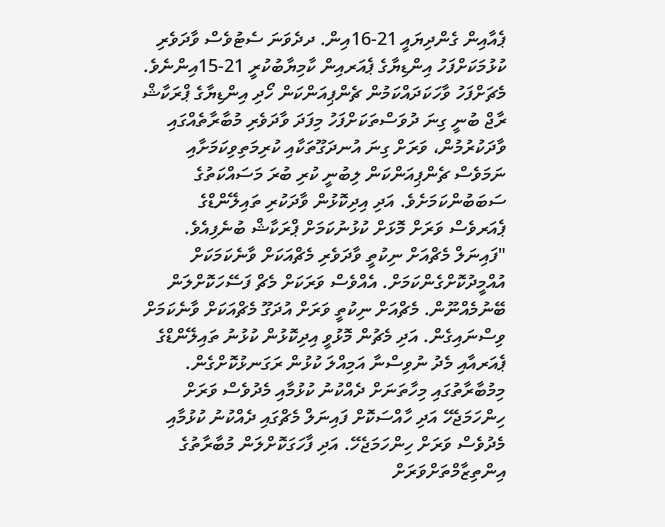ޕެއާއިން ގެންދިޔައީ 21-16އިން. ދދެވަނަ ސެޓުވެސް ވާދަވެރި ކުޅުމަކަށްފަހު އިންޑިޔާގެ ޕެއަރއިން ކާމިޔާބުކުރީ 21-15އިންނެވެ. މެޗަށްފަހު ވާހަކަދައްކަމުން ޗެންޕިއަންކަން ހޯދި އިންޑިޔާގެ ޕްރަކާޝް ރާޖް ބުނީ ގިނަ ދުވަސްތަކަށްފަހު މިފަދަ ވާދަވެރި މުބާރާތެއްގައި ވާދަކުރުމުން، ވަރަށް ގިނަ އުނދަގޫތަކާއި ކުރިމަތިވިކަމަށާއި ނަމަވެސް ޗެންޕިއަންކަން ލިބުނީ ކުރި ބުރަ މަސައްކަތުގެ ސަބަބުންކަމަށެވެ. އަދި އިދިކޮޅުން ވާދަކުރި ތައިލޭންޑްގެ ޕެއަރވެސް ވަރަށް މޮޅަށް ކުޅުނުކަމަށް ޕްރަކާޝް ބުނެފިއެވެ.
"ފައިނަލް މެޗްއަށް ނިކުތީ ވާދަވެރި މެޗްއަކަށް ވާނެކަމަކަށް އުއްމީދުކޮށްގެންކަމަށް. އެއްވެސް ވަރަކަށް މެޗް ފަސޭހަކޮށްލަން ބޭނުމެއްނޫން. މެޗްއަށް ނިކުތީ ވަރަށް އުދަގޫ މެޗްއަކަށް ވާނެކަމަށް ވިސްނައިގެން. އަދި މެޗުން މޮޅުވީ އިދިކޮޅުން ކުޅުނު ތައިލޭންޑްގެ ޕެއަރއާއި މެދު ނުވިސްނާ އަމިއްލަ ކުޅުން ރަގަނޅުކޮށްގެން. މިމުބާރާތުގައި މިހާތަނަށް ދެއްކުނު ކުޅުމާއި މެދުވެސް ވަރަށް ހިންހަމަޖެހޭ އަދި ހާއްސަކޮށް ފައިނަލް މެޗްގައި ދެއްކުނު ކުޅުމާއި މެދުވެސް ވަރަށް ހިންހަމަޖެހޭ. އަދި ފާހަގަކޮށްލަން މުބާރާތުގެ އިންތިޒާމްތަށްވަރަށް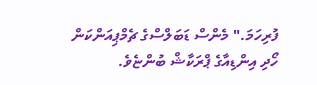ފުރިހަމަ." މެންސް ޑަބަލްސްގެ ޗެމްޕިއަންކަން ހޯދި އިންޑިއާގެ ޕްރަކާޝް ބުންޏެވެ.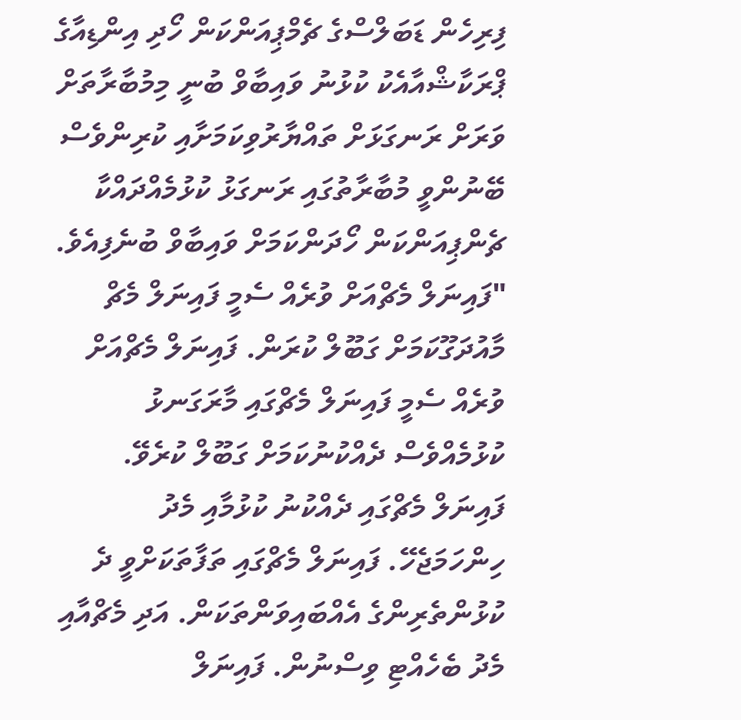ފިރިހެން ޑަބަލްސްގެ ޗެމްޕިއަންކަން ހޯދި އިންޑިއާގެ ޕްރަކާޝްއާއެކު ކުޅުނު ވައިބާވް ބުނީ މިމުބާރާތަށް ވަރަށް ރަނގަޅަށް ތައްޔާރުވިކަމަށާއި ކުރިންވެސް ބޭނުންވީ މުބާރާތުގައި ރަނގަޅު ކުޅުމެއްދައްކާ ޗެންޕިއަންކަން ހޯދަންކަމަށް ވައިބާވް ބުނެފިއެވެ.
"ފައިނަލް މެޗްއަށް ވުރެއް ސެމީ ފައިނަލް މެޗް މާއުދަގޫކަމަށް ގަބޫލް ކުރަން. ފައިނަލް މެޗްއަށް ވުރެއް ސެމީ ފައިނަލް މެޗްގައި މާރަގަނޅު ކުޅުމެއްވެސް ދެއްކުނުކަމަށް ގަބޫލް ކުރެވޭ. ފައިނަލް މެޗްގައި ދެއްކުނު ކުޅުމާއި މެދު ހިންހަމަޖެހޭ. ފައިނަލް މެޗްގައި ތަފާތަކަށްވީ ދެ ކުޅުންތެރިންގެ އެއްބައިވަންތަކަން. އަދި މެޗްއާއި މެދު ބެހެއްޓި ވިސްނުން. ފައިނަލް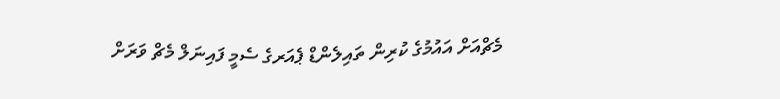މެޗްއަށް އައުމުގެ ކުރިން ތައިލެންޑް ޕެއަރގެ ސެމީ ފައިނަލް މެޗް ވަރަށް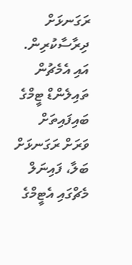ރަގަނޅަށް ދިރާސާކުރިން. އައި އެމެޗުން ތައިލެންޑް ޓީމްގެ ބައިފައިތަށް ވަރަށް ރަގަނޅަށް ބަލާ، ފައިނަލް މެޗްގައި އެޓީމްގެ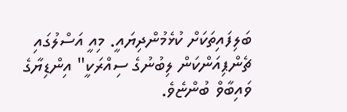ބަލިފައިތަކަށް ކުޅެމުންދިޔައީ. މިއީ އަސްލުގައި ޗެންޕިއަންކަން ލިބުނުގެ ސިއްރަކީ" އިންޑިޔާގެ ވައިބާވް ބުންޏެވެ.